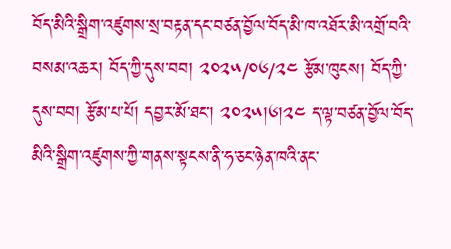བོད་མིའི་སྒྲིག་འཛུགས་སྲ་བརྟན་དང་བཙན་བྱོལ་བོད་མི་ཁ་འཐོར་མི་འགྲོ་བའི་བསམ་འཆར། བོད་ཀྱི་དུས་བབ། ༢༠༢༥/༠༦/༢༤ རྩོམ་ཁུངས། བོད་ཀྱི་དུས་བབ། རྩོམ་པ་པོ། དབྱར་མོ་ཐང་། ༢༠༢༥།༦།༢༤ ད་ལྟ་བཙན་བྱོལ་བོད་མིའི་སྒྲིག་འཛུགས་ཀྱི་གནས་སྟངས་ནི་ཧ་ཅང་ཉེན་ཁའི་ནང་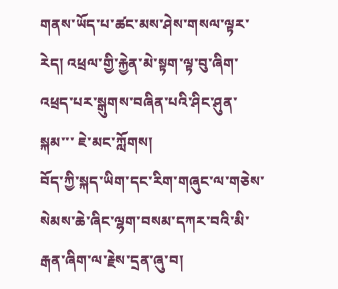གནས་ཡོད་པ་ཚང་མས་ཤེས་གསལ་ལྟར་རེད། འཕྲལ་གྱི་རྐྱེན་མེ་སྟག་ལྟ་བུ་ཞིག་འཕྲད་པར་སྒུགས་བཞིན་པའི་ཤིང་ཤུན་སྐམ་་་ ཇེ་མང་ཀློགས།
བོད་ཀྱི་སྐད་ཡིག་དང་རིག་གཞུང་ལ་གཅེས་སེམས་ཆེ་ཞིང་ལྷག་བསམ་དཀར་བའི་མི་རྒན་ཞིག་ལ་རྗེས་དྲན་ཞུ་བ།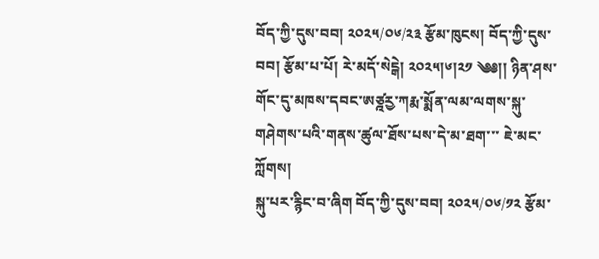བོད་ཀྱི་དུས་བབ། ༢༠༢༥/༠༦/༢༣ རྩོམ་ཁུངས། བོད་ཀྱི་དུས་བབ། རྩོམ་པ་པོ། རེ་མདོ་སེངྒེ། ༢༠༢༥།༦།༢༡ ༄༅།། ཉིན་ཤས་གོང་དུ་མཁས་དབང་ཨཙྰརྱ་ཀརྨ་སྨོན་ལམ་ལགས་སྐུ་གཤེགས་པའི་གནས་ཚུལ་ཐོས་པས་དེ་མ་ཐག་་་ ཇེ་མང་ཀློགས།
སྐུ་པར་རྙིང་བ་ཞིག བོད་ཀྱི་དུས་བབ། ༢༠༢༥/༠༦/༡༢ རྩོམ་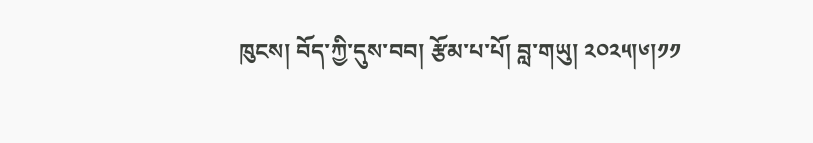ཁུངས། བོད་ཀྱི་དུས་བབ། རྩོམ་པ་པོ། བླ་གཡུ། ༢༠༢༥།༦།༡༡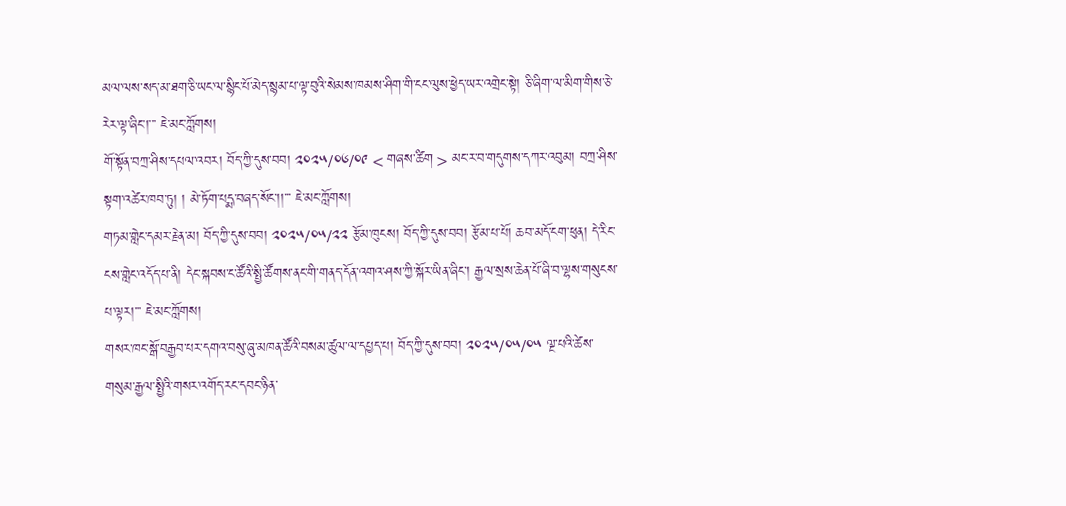མལ་ལས་སད་མ་ཐག་ཅི་ཡང་ལ་སྙིང་པོ་མེད་སྙམ་པ་ལྟ་བུའི་སེམས་ཁམས་ཤིག་གི་ངང་ལུས་ཕྱེད་ཡར་འགྲེང་སྟེ། ཅི་ཞིག་ལ་མིག་གིས་ཅེ་རེར་ལྟ་ཞིང་།་་་ ཇེ་མང་ཀློགས།
གོ་སྟོན་བཀྲ་ཤིས་དཔལ་འབར། བོད་ཀྱི་དུས་བབ། ༢༠༢༥/༠༦/༠༩ < གཞས་ཚིག > མང་ར་བ་གདུགས་དཀར་འབུམ། བཀྲ་ཤིས་སྟག་འཚེར་ཁབ་ཏུ། ། མེ་ཏོག་པདྨ་བཞད་སོང་།།་་་ ཇེ་མང་ཀློགས།
གཏམ་གླེང་དམར་རྗེན་མ། བོད་ཀྱི་དུས་བབ། ༢༠༢༥/༠༥/༢༢ རྩོམ་ཁུངས། བོད་ཀྱི་དུས་བབ། རྩོམ་པ་པོ། ཆབ་མདོ་ངག་ཕུན། དེ་རིང་ངས་གླེང་འདོད་པ་ནི། དེང་སྐབས་ང་ཚོའི་སྤྱི་ཚོགས་ནང་གི་གནད་དོན་འགའ་ཤས་ཀྱི་སྐོར་ཡིན་ཞིང་། རྒྱལ་སྲས་ཆེན་པོ་ཞི་བ་ལྷས་གསུངས་པ་ལྟར།་་་ ཇེ་མང་ཀློགས།
གསར་ཁང་སྒོ་བརྒྱབ་པར་དགའ་བསུ་ཞུ་མཁན་ཚོའི་བསམ་ཚུལ་ལ་དཔྱད་པ། བོད་ཀྱི་དུས་བབ། ༢༠༢༥/༠༥/༠༥ ལྔ་པའི་ཚེས་གསུམ་རྒྱལ་སྤྱིའི་གསར་འགོད་རང་དབང་ཉིན་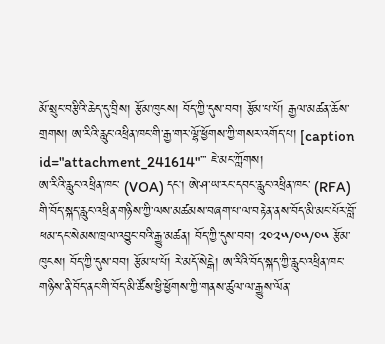མོ་སྲུང་བརྩིའི་ཆེད་དུ་བྲིས། རྩོམ་ཁུངས། བོད་ཀྱི་དུས་བབ། རྩོམ་པ་པོ། རྒྱལ་མཚན་ཆོས་གྲགས། ཨ་རིའི་རླུང་འཕྲིན་ཁང་གི་རྒྱ་གར་ལྷོ་ཕྱོགས་ཀྱི་གསར་འགོད་པ། [caption id="attachment_241614"་་་ ཇེ་མང་ཀློགས།
ཨ་རིའི་རླུང་འཕྲིན་ཁང་ (VOA) དང། ཨེ་ཤ་ཡ་རང་དབང་རླུང་འཕྲིན་ཁང་ (RFA) གི་བོད་སྐད་རླུང་འཕྲིན་གཉིས་ཀྱི་ལས་མཚམས་བཞག་པ་ལ་བརྟེན་ནས་བོད་མི་མང་པོར་བློ་ཕམ་དང་སེམས་ཁྲལ་འབྱུང་བའི་རྒྱུ་མཚན། བོད་ཀྱི་དུས་བབ། ༢༠༢༥/༠༥/༠༥ རྩོམ་ཁུངས། བོད་ཀྱི་དུས་བབ། རྩོམ་པ་པོ། རེ་མདོ་སེངྒེ། ཨ་རིའི་བོད་སྐད་ཀྱི་རླུང་འཕྲིན་ཁང་གཉིས་ནི་བོད་ནང་གི་བོད་མི་ཚོས་ཕྱི་ཕྱོགས་ཀྱི་གནས་ཚུལ་ལ་རྒྱུས་ལོན་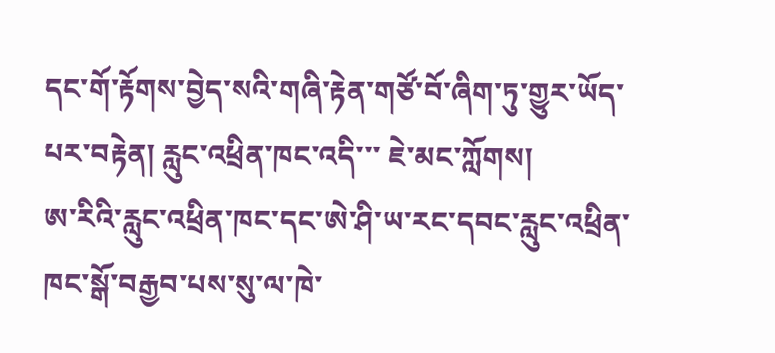དང་གོ་རྟོགས་བྱེད་སའི་གཞི་རྟེན་གཙོ་བོ་ཞིག་ཏུ་གྱུར་ཡོད་པར་བརྟེན། རླུང་འཕྲིན་ཁང་འདི་་་ ཇེ་མང་ཀློགས།
ཨ་རིའི་རླུང་འཕྲིན་ཁང་དང་ཨེ་ཤི་ཡ་རང་དབང་རླུང་འཕྲིན་ཁང་སྒོ་བརྒྱབ་པས་སུ་ལ་ཁེ་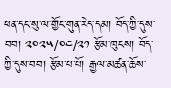ཕན་དང་སུ་ལ་གྱོང་གུན་རེད་དམ། བོད་ཀྱི་དུས་བབ། ༢༠༢༥/༠༤/༢༡ རྩོམ་ཁུངས། བོད་ཀྱི་དུས་བབ། རྩོམ་པ་པོ། རྒྱལ་མཚན་ཆོས་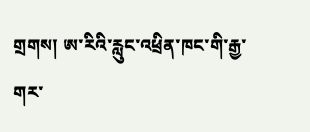གྲགས། ཨ་རིའི་རླུང་འཕྲིན་ཁང་གི་རྒྱ་གར་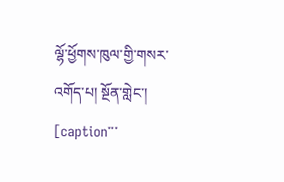ལྷོ་ཕྱོགས་ཁུལ་གྱི་གསར་འགོད་པ། སྔོན་གླེང་། [caption་་་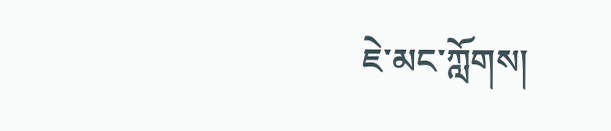ཇེ་མང་ཀློགས།